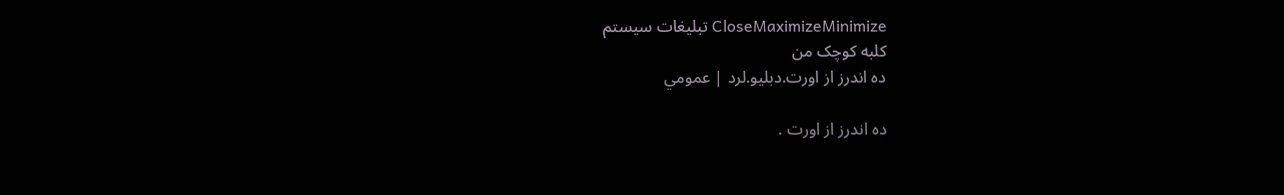CloseMaximizeMinimize تبلیغات سیستم
کلبه کوچک من
ده اندرز از اورت.دبلیو.لرد | عمومي

ده اندرز از اورت .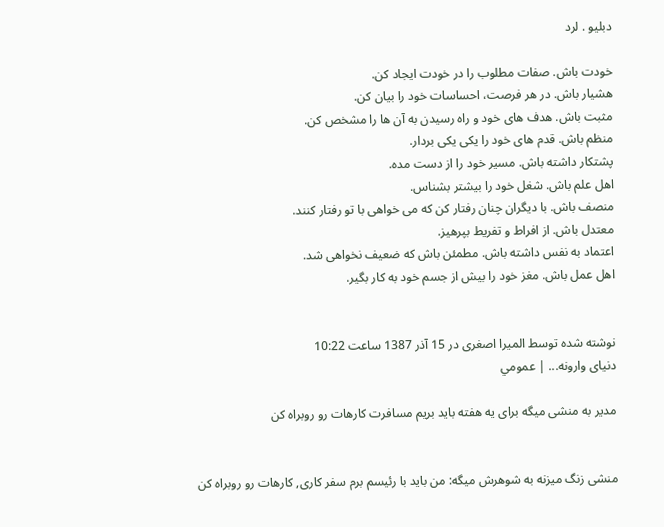دبلیو . لرد

خودت باش. صفات مطلوب را در خودت ایجاد کن.
هشیار باش. در هر فرصت، احساسات خود را بیان کن.
مثبت باش. هدف های خود و راه رسیدن به آن ها را مشخص کن.
منظم باش. قدم های خود را یکی یکی بردار.
پشتکار داشته باش. مسیر خود را از دست مده.
اهل علم باش. شغل خود را بیشتر بشناس.
منصف باش. با دیگران چنان رفتار کن که می خواهی با تو رفتار کنند.
معتدل باش. از افراط و تفریط بپرهیز.
اعتماد به نفس داشته باش. مطمئن باش که ضعیف نخواهی شد.
اهل عمل باش. مغز خود را بیش از جسم خود به کار بگیر.


نوشته شده توسط المیرا اصغری در 15 آذر 1387 ساعت 10:22
دنیای وارونه... | عمومي

مدیر به منشی میگه برای یه هفته باید بریم مسافرت کارهات رو روبراه کن


منشی زنگ میزنه به شوهرش میگه: من باید با رئیسم برم سفر کاری, کارهات رو روبراه کن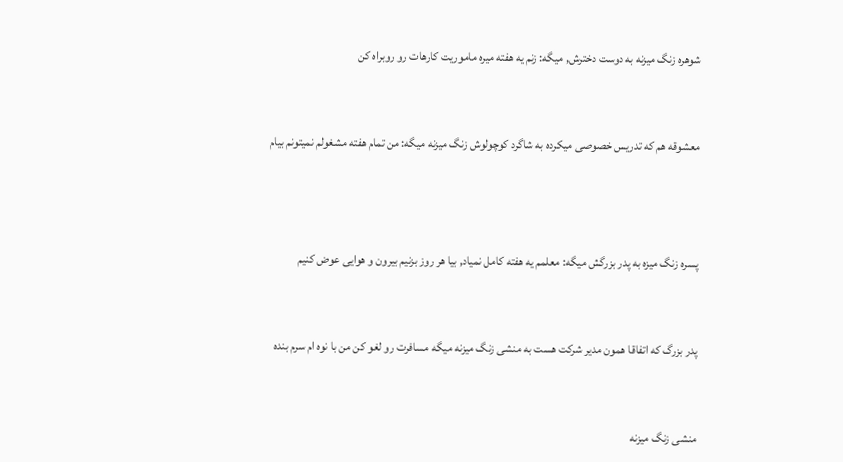شوهره زنگ میزنه به دوست دخترش, میگه: زنم یه هفته میره ماموریت کارهات رو روبراه کن


معشوقه هم که تدریس خصوصی میکرده به شاگرد کوچولوش زنگ میزنه میگه: من تمام هفته مشغولم نمیتونم بیام



پسره زنگ میزه به پدر بزرگش میگه: معلمم یه هفته کامل نمیاد, بیا هر روز بزنیم بیرون و هوایی عوض کنیم


پدر بزرگ که اتفاقا همون مدیر شرکت هست به منشی زنگ میزنه میگه مسافرت رو لغو کن من با نوه ام سرم بنده


منشی زنگ میزنه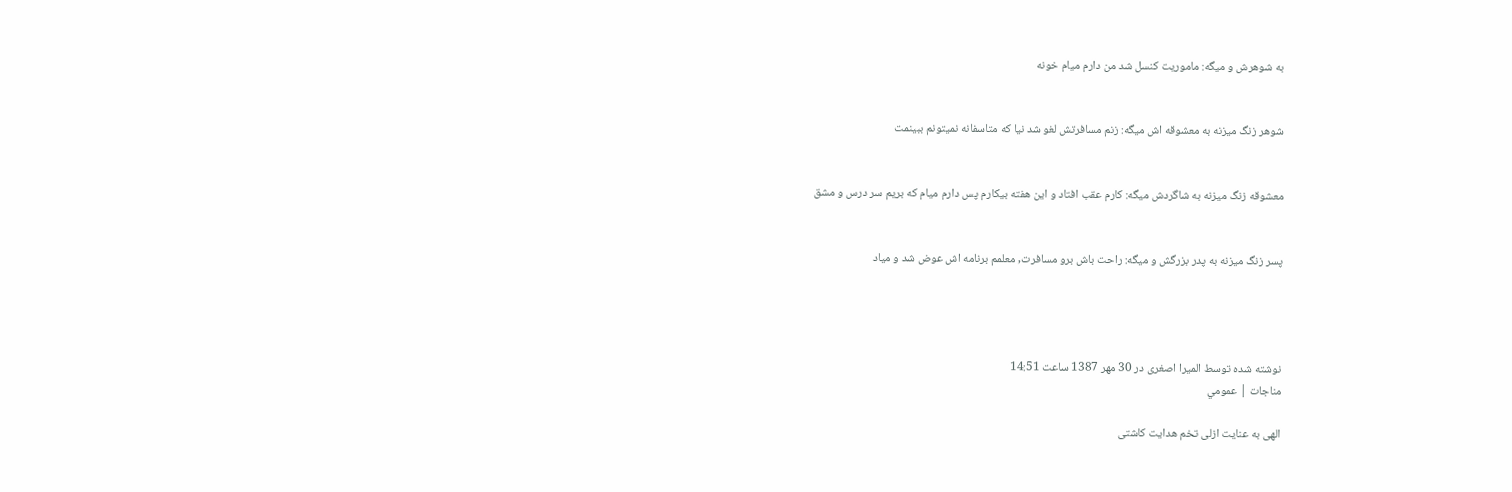به شوهرش و میگه: ماموریت کنسل شد من دارم میام خونه


شوهر زنگ میزنه به معشوقه اش میگه: زنم مسافرتش لغو شد نیا که متاسفانه نمیتونم ببینمت


معشوقه زنگ میزنه به شاگردش میگه: کارم عقب افتاد و این هفته بیکارم پس دارم میام که بریم سر درس و مشق


پسر زنگ میزنه به پدر بزرگش و میگه: راحت باش برو مسافرت, معلمم برنامه اش عوض شد و میاد




نوشته شده توسط المیرا اصغری در 30 مهر 1387 ساعت 14:51
مناجات | عمومي

الهی به عنایت ازلی تخم هدایت کاشتی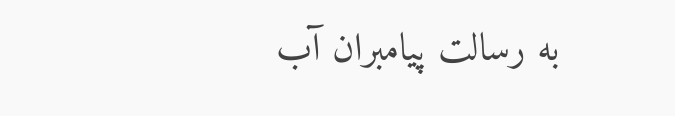به رسالت پیامبران آب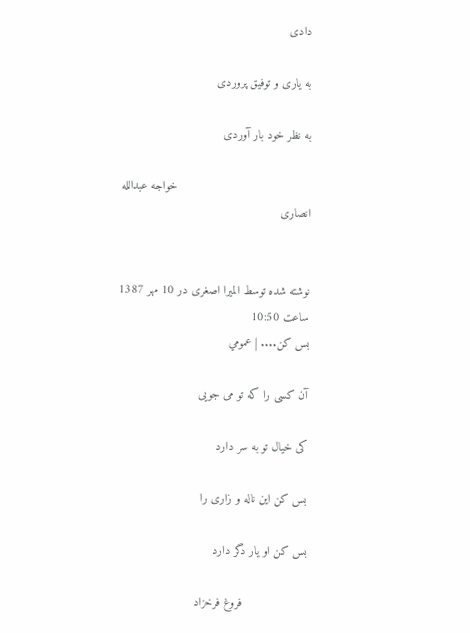دادی

به یاری و توفیق پروردی

به نظر خود بار آوردی

                                      خواجه عبدالله انصاری


نوشته شده توسط المیرا اصغری در 10 مهر 1387 ساعت 10:50
بس کن.... | عمومي

آن کسی را که تو می جویی

کی خیال تو به سر دارد

بس کن این ناله و زاری را

بس کن او یار دگر دارد

                  فروغ فرخزاد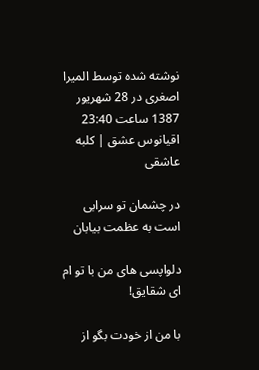نوشته شده توسط المیرا اصغری در 28 شهريور 1387 ساعت 23:40
اقیانوس عشق | کلبه عاشقی

در چشمان تو سرابی است به عظمت بیابان

دلواپسی های من با تو ام ای شقایق!

با من از خودت بگو از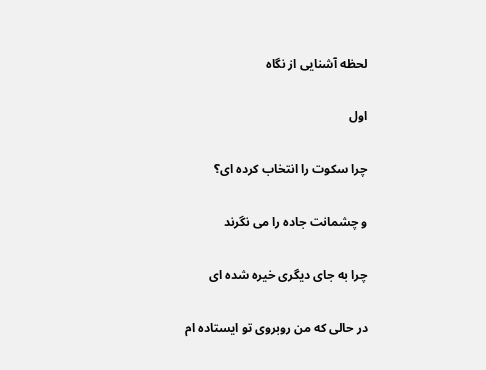لحظه آشنایی از نگاه

اول

چرا سکوت را انتخاب کرده ای؟

و چشمانت جاده را می نگرند

چرا به جای دیگری خیره شده ای

در حالی که من روبروی تو ایستاده ام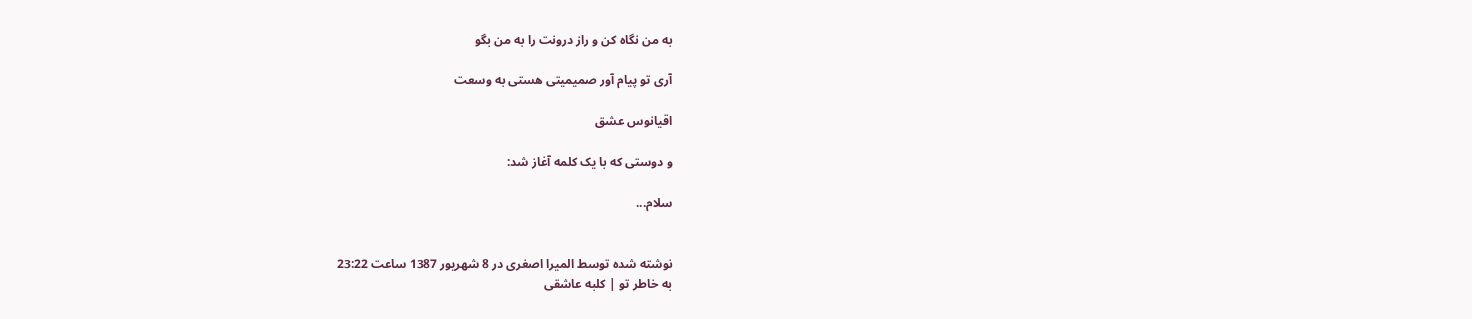به من نگاه کن و راز درونت را به من بگو

آری تو پیام آور صمیمیتی هستی به وسعت

اقیانوس عشق

و دوستی که با یک کلمه آغاز شد:

سلام...


نوشته شده توسط المیرا اصغری در 8 شهريور 1387 ساعت 23:22
به خاطر تو | کلبه عاشقی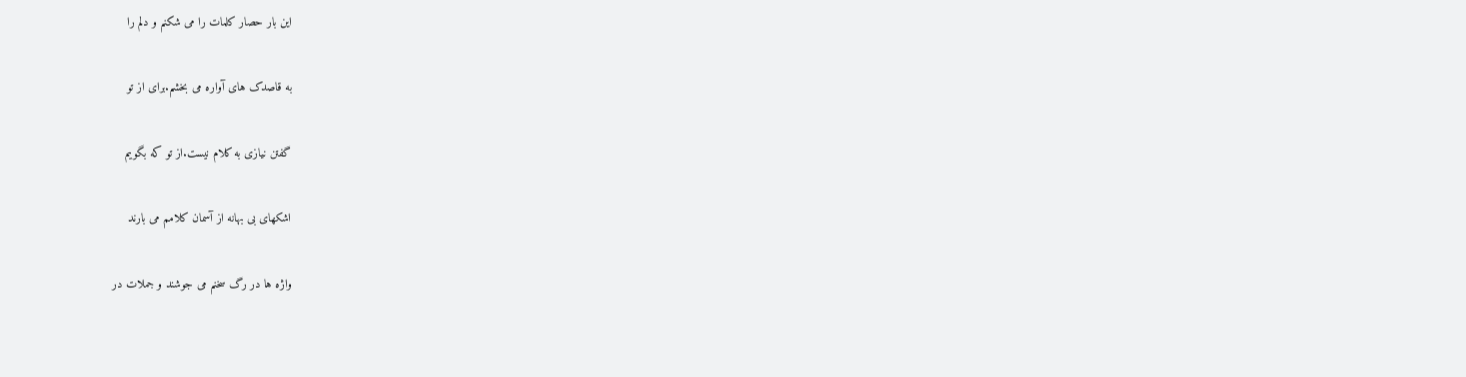این بار حصار کلمات را می شکنم و دلم را

به قاصدک های آواره می بخشم.برای از تو

گفتن نیازی به کلام نیست.از تو که بگویم

اشکهای بی بهانه از آسمان کلامم می بارند

واژه ها در رگ سخنم می جوشند و جملات در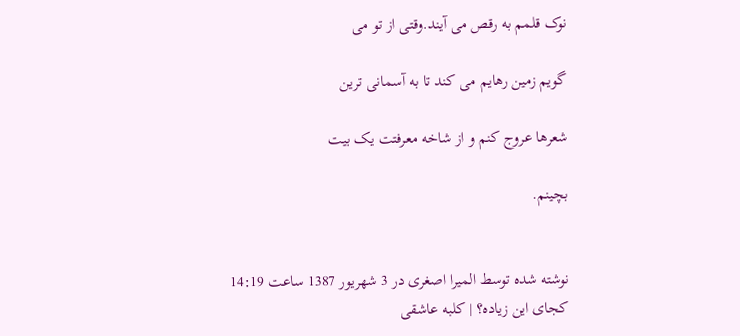نوک قلمم به رقص می آیند.وقتی از تو می

گویم زمین رهایم می کند تا به آسمانی ترین

شعرها عروج کنم و از شاخه معرفتت یک بیت

بچینم.


نوشته شده توسط المیرا اصغری در 3 شهريور 1387 ساعت 14:19
کجای این زیاده؟ | کلبه عاشقی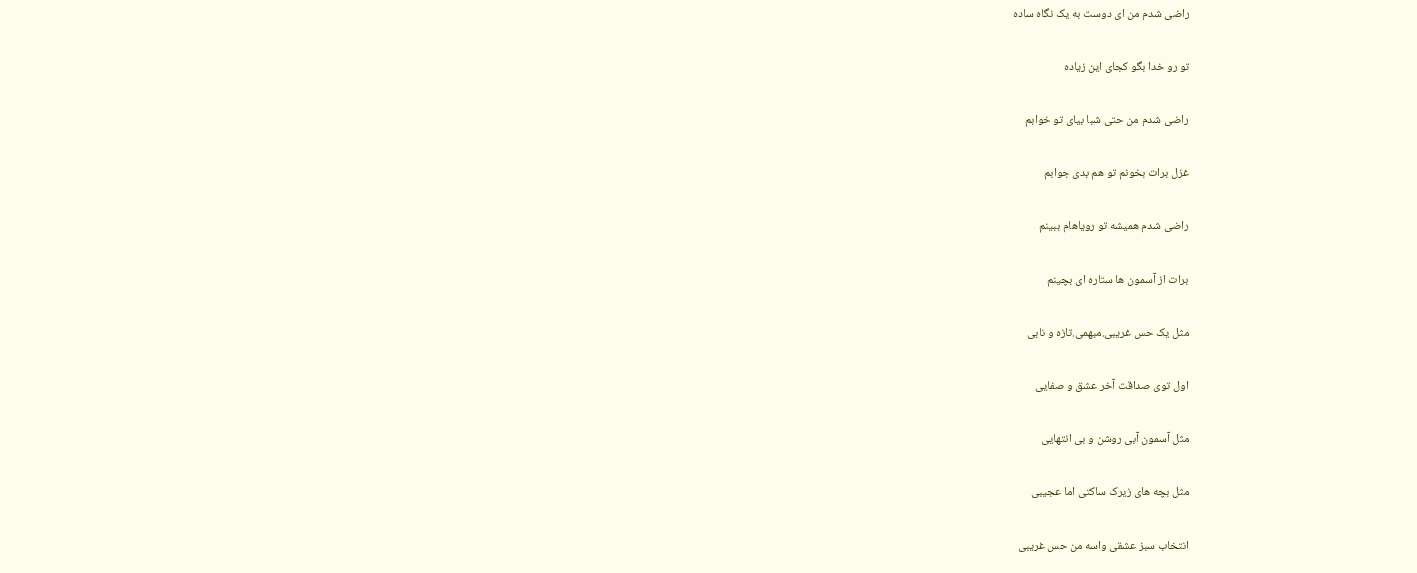راضی شدم من ای دوست به یک نگاه ساده

تو رو خدا بگو کجای این زیاده

راضی شدم من حتی شبا بیای تو خوابم

غزل برات بخونم تو هم بدی جوابم

راضی شدم همیشه تو رویاهام ببینم

برات از آسمون ها ستاره ای بچینم

مثل یک حس غریبی.مبهمی.تازه و نابی

اول توی صداقت آخر عشق و صفایی

مثل آسمون آبی روشن و بی انتهایی

مثل بچه های زیرک ساکتی اما عجیبی

انتخاب سبز عشقی واسه من حس غریبی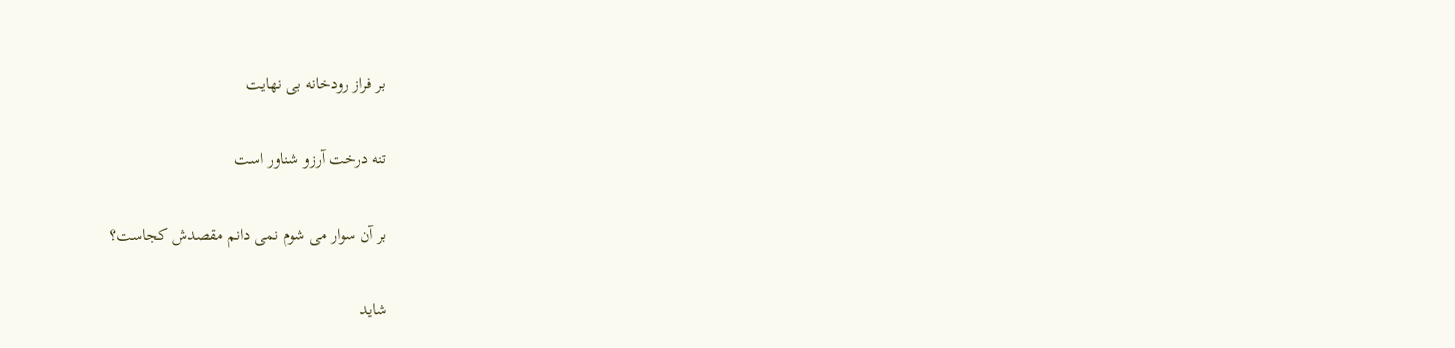بر فراز رودخانه بی نهایت

تنه درخت آرزو شناور است

بر آن سوار می شوم نمی دانم مقصدش کجاست؟

شاید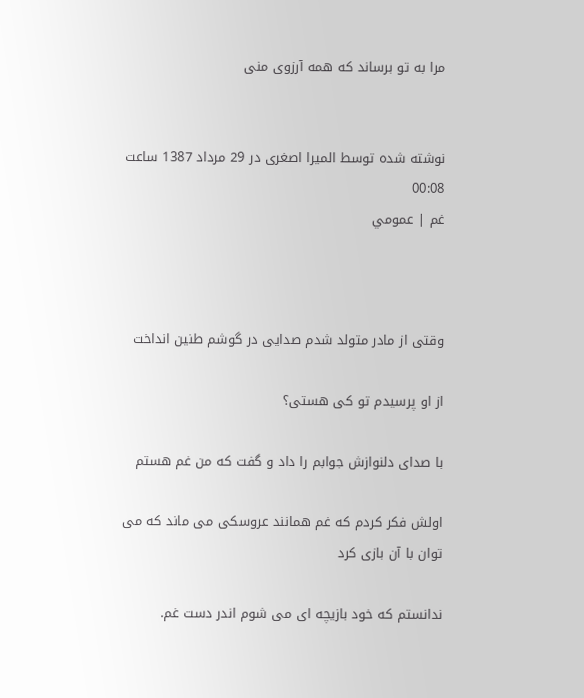مرا به تو برساند که همه آرزوی منی


نوشته شده توسط المیرا اصغری در 29 مرداد 1387 ساعت 00:08
غم | عمومي



وقتی از مادر متولد شدم صدایی در گوشم طنین انداخت

از او پرسیدم تو کی هستی؟

با صدای دلنوازش جوابم را داد و گفت که من غم هستم

اولش فکر کردم که غم همانند عروسکی می ماند که می توان با آن بازی کرد

ندانستم که خود بازیچه ای می شوم اندر دست غم.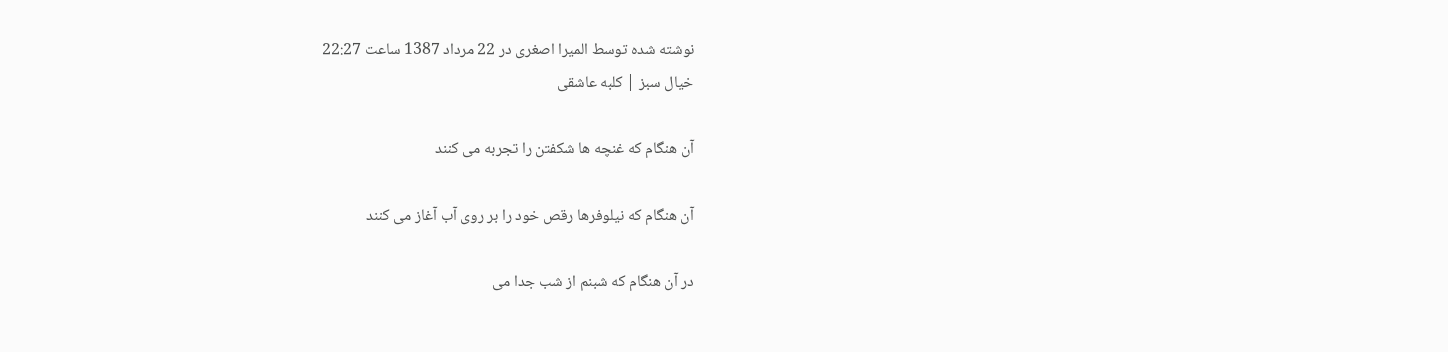نوشته شده توسط المیرا اصغری در 22 مرداد 1387 ساعت 22:27
خیال سبز | کلبه عاشقی

آن هنگام که غنچه ها شکفتن را تجربه می کنند

آن هنگام که نیلوفرها رقص خود را بر روی آب آغاز می کنند

در آن هنگام که شبنم از شب جدا می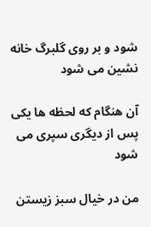شود و بر روی گلبرگ خانه نشین می شود

آن هنگام که لحظه ها یکی پس از دیگری سپری می شود

من در خیال سبز زیستن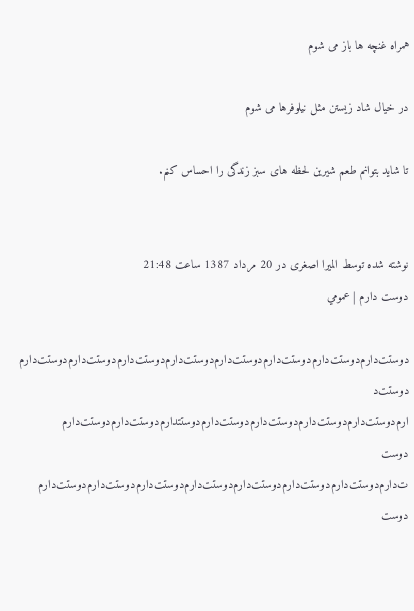همراه غنچه ها باز می شوم

در خیال شاد زیستن مثل نیلوفرها می شوم

تا شاید بتوانم طعم شیرین لحظه های سبز زندگی را احساس کنم.


نوشته شده توسط المیرا اصغری در 20 مرداد 1387 ساعت 21:48
دوست دارم | عمومي

دوستت‌دارم‌دوستت‌دارم‌دوستت‌دارم‌دوستت‌دارم‌دوستت‌دارم‌دوستت‌دارم‌دوستت‌دارم‌دوستت‌دارم‌
دوستت‌د
ارم‌دوستت‌دارم‌دوستت‌دارم‌دوستت‌دارم‌دوستت‌دارم‌دوستتدارم‌دوستت‌دارم‌دوستت‌دارم‌
دوست
ت‌دارم‌دوستت‌دارم‌دوستت‌دارم‌دوستت‌دارم‌دوستت‌دارم‌دوستت‌دارم‌دوستت‌دارم‌دوستت‌دارم‌
دوست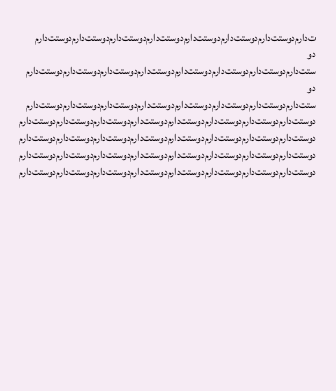ت‌دارم‌دوستت‌دارم‌دوستت‌دارم‌دوستت‌دارم‌دوستت‌دارم‌دوستت‌دارم‌دوستت‌دارم‌دوستت‌دارم‌
دو
ستت‌دارم‌دوستت‌دارم‌دوستت‌دارم‌دوستت‌دارم‌دوستت‌دارم‌دوستت‌دارم‌دوستت‌دارم‌دوستت‌دارم‌
دو
ستت‌دارم‌دوستت‌دارم‌دوستت‌دارم‌دوستت‌دارم‌دوستت‌دارم‌دوستت‌دارم‌دوستت‌دارم‌دوستت‌دارم‌
دوستت‌دارم‌دوستت‌دارم‌دوستت‌دارم‌دوستت‌دارم‌دوستت‌دارم‌دوستت‌دارم‌دوستت‌دارم‌دوستت‌دارم‌
دوستت‌دارم‌دوستت‌دارم‌دوستت‌دارم‌دوستت‌دارم‌دوستت‌دارم‌دوستت‌دارم‌دوستت‌دارم‌دوستت‌دارم‌
دوستت‌دارم‌دوستت‌دارم‌دوستت‌دارم‌دوستت‌دارم‌دوستت‌دارم‌دوستت‌دارم‌دوستت‌دارم‌دوستت‌دارم‌
دوستت‌دارم‌دوستت‌دارم‌دوستت‌دارم‌دوستت‌دارم‌دوستت‌دارم‌دوستت‌دارم‌دوستت‌دارم‌دوستت‌دارم‌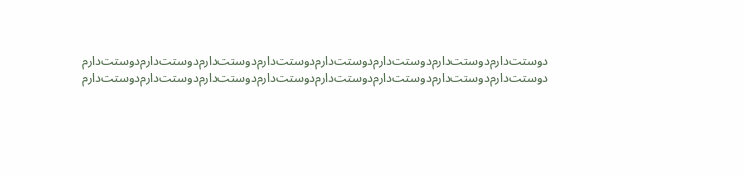دوستت‌دارم‌دوستت‌دارم‌دوستت‌دارم‌دوستت‌دارم‌دوستت‌دارم‌دوستت‌دارم‌دوستت‌دارم‌دوستت‌دارم‌
دوستت‌دارم‌دوستت‌دارم‌دوستت‌دارم‌دوستت‌دارم‌دوستت‌دارم‌دوستت‌دارم‌دوستت‌دارم‌دوستت‌دارم‌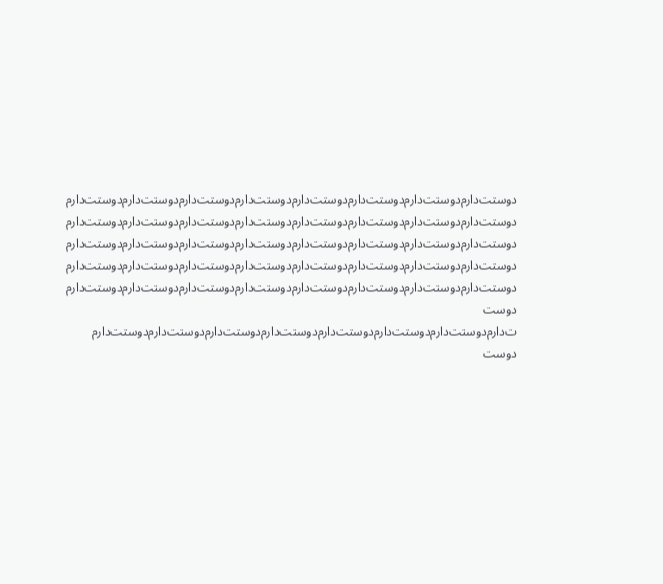دوستت‌دارم‌دوستت‌دارم‌دوستت‌دارم‌دوستت‌دارم‌دوستت‌دارم‌دوستت‌دارم‌دوستت‌دارم‌دوستت‌دارم‌
دوستت‌دارم‌دوستت‌دارم‌دوستت‌دارم‌دوستت‌دارم‌دوستت‌دارم‌دوستت‌دارم‌دوستت‌دارم‌دوستت‌دارم‌
دوستت‌دارم‌دوستت‌دارم‌دوستت‌دارم‌دوستت‌دارم‌دوستت‌دارم‌دوستت‌دارم‌دوستت‌دارم‌دوستت‌دارم‌
دوستت‌دارم‌دوستت‌دارم‌دوستت‌دارم‌دوستت‌دارم‌دوستت‌دارم‌دوستت‌دارم‌دوستت‌دارم‌دوستت‌دارم‌
دوستت‌دارم‌دوستت‌دارم‌دوستت‌دارم‌دوستت‌دارم‌دوستت‌دارم‌دوستت‌دارم‌دوستت‌دارم‌دوستت‌دارم‌
دوست
ت‌دارم‌دوستت‌دارم‌دوستت‌دارم‌دوستت‌دارم‌دوستت‌دارم‌دوستت‌دارم‌دوستت‌دارم‌دوستت‌دارم‌
دوست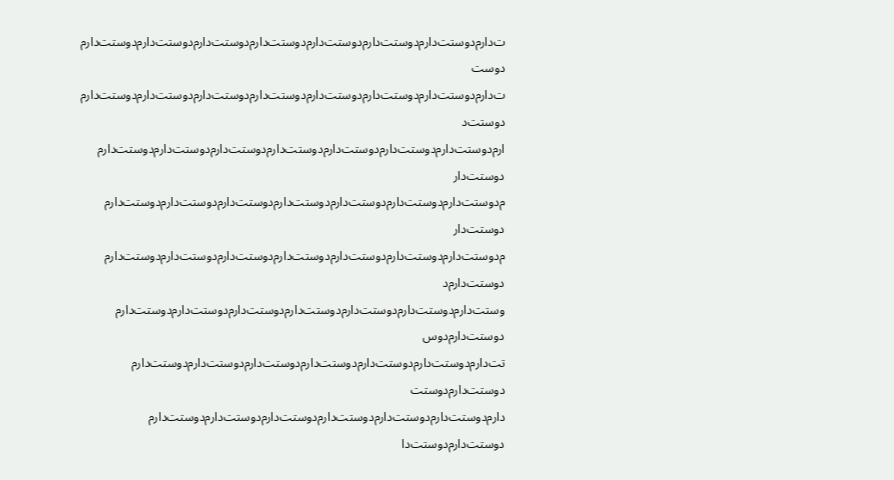ت‌دارم‌دوستت‌دارم‌دوستت‌دارم‌دوستت‌دارم‌دوستت‌دارم‌دوستت‌دارم‌دوستت‌دارم‌دوستت‌دارم‌
دوست
ت‌دارم‌دوستت‌دارم‌دوستت‌دارم‌دوستت‌دارم‌دوستت‌دارم‌دوستت‌دارم‌دوستت‌دارم‌دوستت‌دارم‌
دوستت‌د
ارم‌دوستت‌دارم‌دوستت‌دارم‌دوستت‌دارم‌دوستت‌دارم‌دوستت‌دارم‌دوستت‌دارم‌دوستت‌دارم‌
دوستت‌دار
م‌دوستت‌دارم‌دوستت‌دارم‌دوستت‌دارم‌دوستت‌دارم‌دوستت‌دارم‌دوستت‌دارم‌دوستت‌دارم‌
دوستت‌دار
م‌دوستت‌دارم‌دوستت‌دارم‌دوستت‌دارم‌دوستت‌دارم‌دوستت‌دارم‌دوستت‌دارم‌دوستت‌دارم‌
دوستت‌دارم‌د
وستت‌دارم‌دوستت‌دارم‌دوستت‌دارم‌دوستت‌دارم‌دوستت‌دارم‌دوستت‌دارم‌دوستت‌دارم‌
دوستت‌دارم‌دوس
تت‌دارم‌دوستت‌دارم‌دوستت‌دارم‌دوستت‌دارم‌دوستت‌دارم‌دوستت‌دارم‌دوستت‌دارم‌
دوستت‌دارم‌دوستت‌
دارم‌دوستت‌دارم‌دوستت‌دارم‌دوستت‌دارم‌دوستت‌دارم‌دوستت‌دارم‌دوستت‌دارم‌
دوستت‌دارم‌دوستت‌دا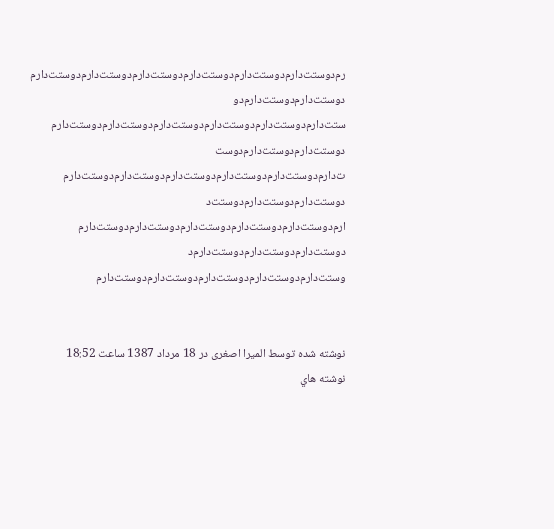رم‌دوستت‌دارم‌دوستت‌دارم‌دوستت‌دارم‌دوستت‌دارم‌دوستت‌دارم‌دوستت‌دارم‌
دوستت‌دارم‌دوستت‌دارم‌دو
ستت‌دارم‌دوستت‌دارم‌دوستت‌دارم‌دوستت‌دارم‌دوستت‌دارم‌دوستت‌دارم‌
دوستت‌دارم‌دوستت‌دارم‌دوست
ت‌دارم‌دوستت‌دارم‌دوستت‌دارم‌دوستت‌دارم‌دوستت‌دارم‌دوستت‌دارم‌
دوستت‌دارم‌دوستت‌دارم‌دوستت‌د
ارم‌دوستت‌دارم‌دوستت‌دارم‌دوستت‌دارم‌دوستت‌دارم‌دوستت‌دارم‌
دوستت‌دارم‌دوستت‌دارم‌دوستت‌دارم‌د
وستت‌دارم‌دوستت‌دارم‌دوستت‌دارم‌دوستت‌دارم‌دوستت‌دارم


نوشته شده توسط المیرا اصغری در 18 مرداد 1387 ساعت 18:52
نوشته هاي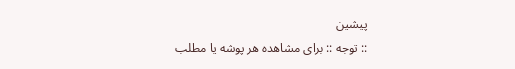پيشين
:: توجه :: برای مشاهده هر پوشه یا مطلب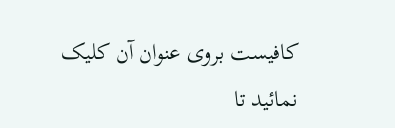کافیست بروی عنوان آن کلیک نمائید تا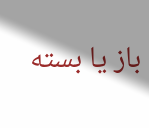باز یا بسته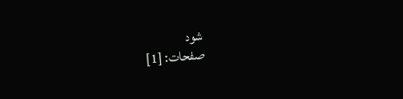شود
صفحات: [1]